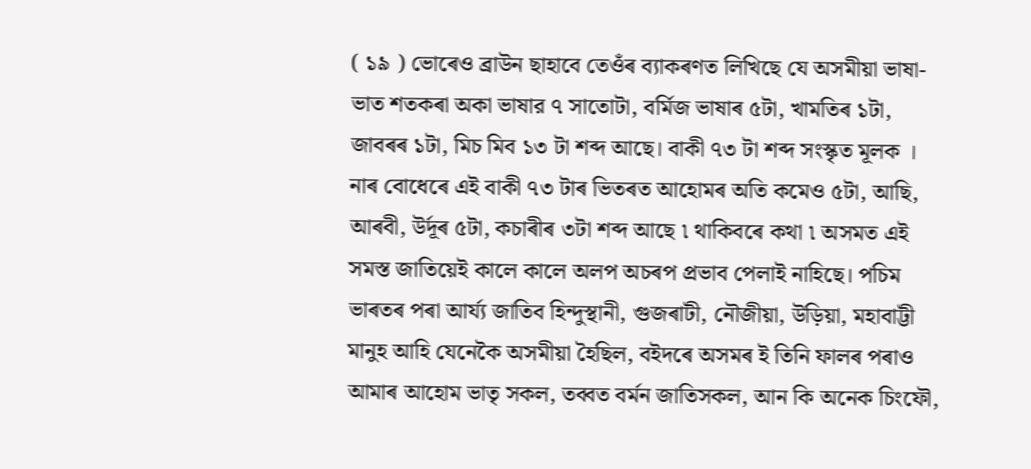( ১৯ ) ভোৰেও ব্রাউন ছাহাবে তেওঁৰ ব্যাকৰণত লিখিছে যে অসমীয়া ভাষা- ভাত শতকৰা অকা ভাষার ৭ সাতোটা, বর্মিজ ভাষাৰ ৫টা, খামতিৰ ১টা, জাবৰৰ ১টা, মিচ মিব ১৩ টা শব্দ আছে। বাকী ৭৩ টা শব্দ সংস্কৃত মূলক । নাৰ বোধেৰে এই বাকী ৭৩ টাৰ ভিতৰত আহোমৰ অতি কমেও ৫টা, আছি, আৰবী, উর্দূৰ ৫টা, কচাৰীৰ ৩টা শব্দ আছে ৷ থাকিবৰে কথা ৷ অসমত এই সমস্ত জাতিয়েই কালে কালে অলপ অচৰপ প্রভাব পেলাই নাহিছে। পচিম ভাৰতৰ পৰা আৰ্য্য জাতিব হিন্দুস্থানী, গুজৰাটী, নৌজীয়া, উড়িয়া, মহাবাট্টী মানুহ আহি যেনেকৈ অসমীয়া হৈছিল, বইদৰে অসমৰ ই তিনি ফালৰ পৰাও আমাৰ আহোম ভাতৃ সকল, তব্বত বর্মন জাতিসকল, আন কি অনেক চিংফৌ,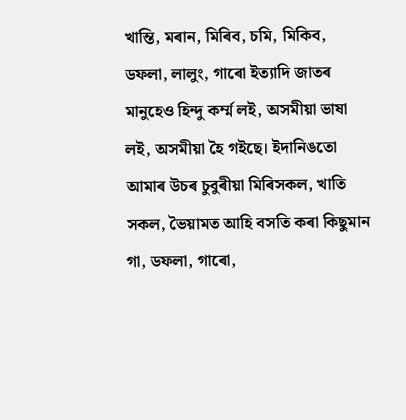খাম্তি, মৰান, মিৰিব, চমি, মিকিব, ডফলা, লালুং, গাৰো ইত্যাদি জাতৰ মানুহেও হিন্দু কৰ্ম্ম লই, অসমীয়া ভাষা লই, অসমীয়া হৈ গইছে। ইদানিঙতো আমাৰ উচৰ চুবুৰীয়া মিৰিসকল, খাতি সকল, ভৈয়ামত আহি বসতি কৰা কিছুমান গা, ডফলা, গাৰো,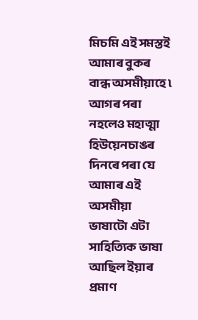মিচমি এই সমস্তই আমাৰ বুকৰ বান্ধ অসমীয়াহে ৷ আগৰ পৰা নহলেও মহাত্মা হিউয়েনচাঙৰ দিনৰে পৰা যে আমাৰ এই অসমীয়া ভাষাটো এটা সাহিত্যিক ভাষা আছিল ইয়াৰ প্ৰমাণ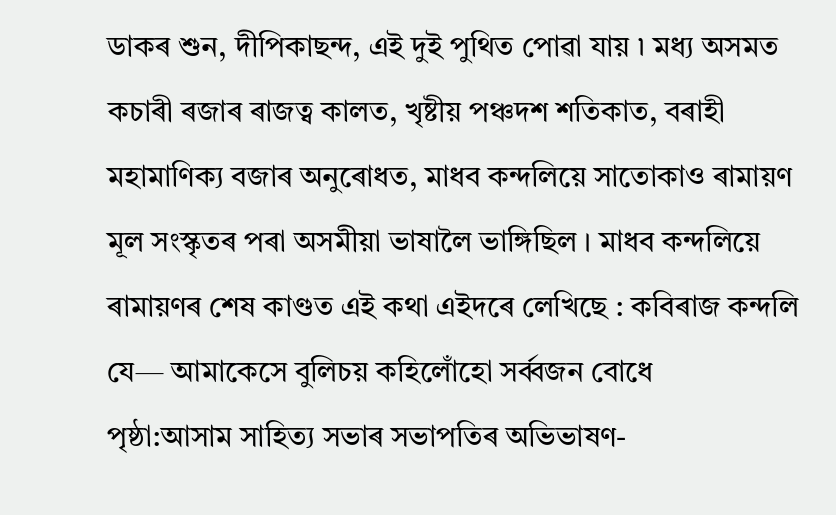ডাকৰ শুন, দীপিকাছন্দ, এই দুই পুথিত পোৱা যায় ৷ মধ্য অসমত কচাৰী ৰজাৰ ৰাজত্ব কালত, খৃষ্টীয় পঞ্চদশ শতিকাত, বৰাহী মহামাণিক্য বজাৰ অনুৰোধত, মাধব কন্দলিয়ে সাতোকাও ৰামায়ণ মূল সংস্কৃতৰ পৰা অসমীয়া ভাষালৈ ভাঙ্গিছিল । মাধব কন্দলিয়ে ৰামায়ণৰ শেষ কাণ্ডত এই কথা এইদৰে লেখিছে : কবিৰাজ কন্দলি যে— আমাকেসে বুলিচয় কহিলোঁহো সৰ্ব্বজন বোধে
পৃষ্ঠা:আসাম সাহিত্য সভাৰ সভাপতিৰ অভিভাষণ-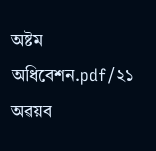অষ্টম অধিবেশন.pdf/২১
অৱয়ব